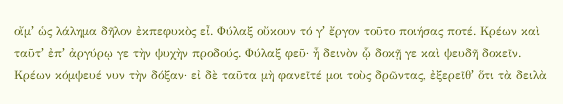οἴμʼ ὡς λάλημα δῆλον ἐκπεφυκὸς εἶ. Φύλαξ οὔκουν τό γʼ ἔργον τοῦτο ποιήσας ποτέ. Κρέων καὶ ταῦτʼ ἐπʼ ἀργύρῳ γε τὴν ψυχὴν προδούς. Φύλαξ φεῦ· ἦ δεινὸν ᾧ δοκῇ γε καὶ ψευδῆ δοκεῖν. Κρέων κόμψευέ νυν τὴν δόξαν· εἰ δὲ ταῦτα μὴ φανεῖτέ μοι τοὺς δρῶντας, ἐξερεῖθʼ ὅτι τὰ δειλὰ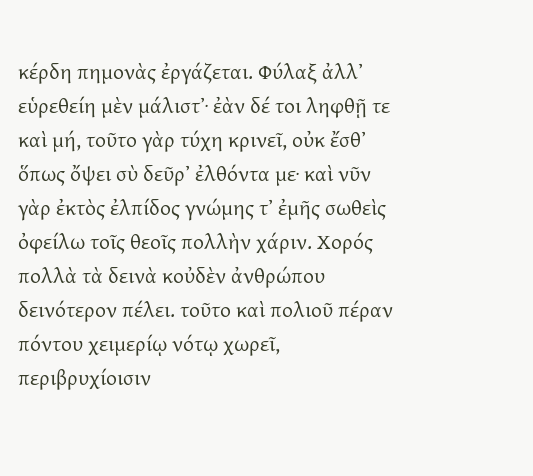κέρδη πημονὰς ἐργάζεται. Φύλαξ ἀλλʼ εὑρεθείη μὲν μάλιστʼ· ἐὰν δέ τοι ληφθῇ τε καὶ μή, τοῦτο γὰρ τύχη κρινεῖ, οὐκ ἔσθʼ ὅπως ὄψει σὺ δεῦρʼ ἐλθόντα με· καὶ νῦν γὰρ ἐκτὸς ἐλπίδος γνώμης τʼ ἐμῆς σωθεὶς ὀφείλω τοῖς θεοῖς πολλὴν χάριν. Χορός πολλὰ τὰ δεινὰ κοὐδὲν ἀνθρώπου δεινότερον πέλει. τοῦτο καὶ πολιοῦ πέραν πόντου χειμερίῳ νότῳ χωρεῖ, περιβρυχίοισιν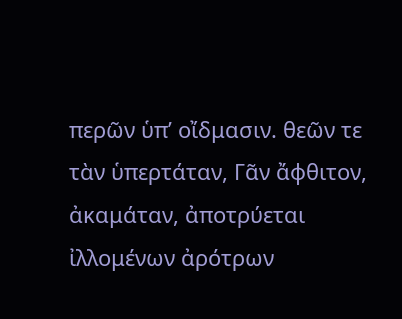περῶν ὑπʼ οἴδμασιν. θεῶν τε τὰν ὑπερτάταν, Γᾶν ἄφθιτον, ἀκαμάταν, ἀποτρύεται ἰλλομένων ἀρότρων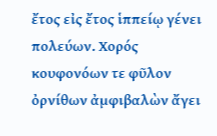ἔτος εἰς ἔτος ἱππείῳ γένει πολεύων. Χορός κουφονόων τε φῦλον ὀρνίθων ἀμφιβαλὼν ἄγει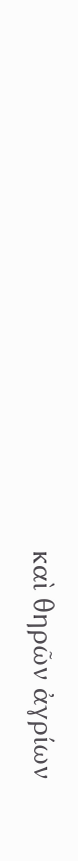καὶ θηρῶν ἀγρίων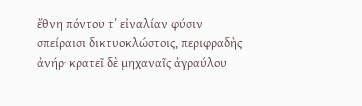ἔθνη πόντου τʼ εἰναλίαν φύσιν σπείραισι δικτυοκλώστοις, περιφραδὴς ἀνήρ· κρατεῖ δὲ μηχαναῖς ἀγραύλου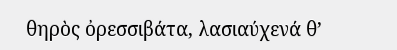θηρὸς ὀρεσσιβάτα, λασιαύχενά θʼ